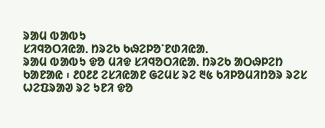ᱨᱟᱢ ᱵᱟᱵᱩ
ᱥᱤᱧᱚᱛᱤᱭᱟᱹ ᱴᱨᱮᱠ ᱠᱷᱮᱞᱚᱸᱱᱰᱤᱭᱟᱹ
ᱨᱟᱢ ᱵᱟᱵᱩ ᱫᱚ ᱢᱤᱫ ᱥᱤᱧᱚᱛᱤᱭᱟᱹ ᱴᱨᱮᱠ ᱟᱛᱷᱞᱮᱴ ᱠᱟᱱᱟᱭ ᱾ ᱒᱐᱒᱒ ᱮᱥᱤᱭᱟᱱ ᱜᱮᱢᱥ ᱨᱮ ᱓᱕ ᱠᱤᱞᱚᱢᱤᱴᱚᱨ ᱨᱮᱥ ᱦᱮᱯᱨᱟᱣ ᱨᱮ ᱩᱱᱤ ᱫᱚ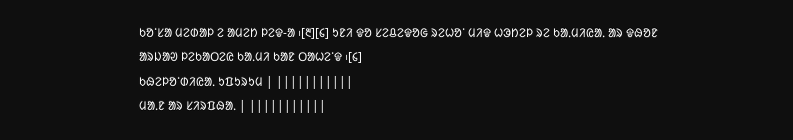ᱠᱚᱸᱥᱟ ᱢᱮᱰᱟᱞ ᱮ ᱟᱢᱮᱴ ᱞᱮᱫ-ᱟ ᱾[᱓][᱔] ᱩᱱᱤ ᱫᱚ ᱥᱮᱪᱮᱫᱚᱜ ᱨᱮᱦᱚᱸ ᱢᱤᱫ ᱦᱳᱴᱮᱞ ᱨᱮ ᱠᱟᱹᱢᱤᱭᱟᱹ ᱟᱨ ᱫᱷᱚᱱ ᱟᱨᱡᱟᱣ ᱞᱮᱠᱟᱛᱮᱭ ᱠᱟᱹᱢᱤ ᱠᱟᱱ ᱛᱟᱦᱮᱸᱫ ᱾[᱔]
ᱠᱷᱮᱞᱚᱸᱰᱤᱭᱟᱹ ᱩᱯᱩᱨᱩᱢ | |||||||||||
ᱢᱟᱹᱱ ᱟᱨ ᱥᱤᱨᱯᱷᱟᱹ | |||||||||||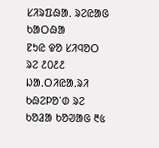ᱥᱤᱨᱯᱷᱟᱹ ᱨᱮᱭᱟᱜ ᱠᱟᱛᱷᱟ
ᱱᱩᱭ ᱫᱚ ᱥᱤᱧᱚᱛ ᱨᱮ ᱒᱐᱒᱒ ᱡᱟᱹᱛᱤᱭᱟᱹᱨᱤ ᱠᱷᱮᱞᱚᱸᱰ ᱨᱮ ᱠᱚᱲᱟ ᱠᱚᱣᱟᱜ ᱓᱕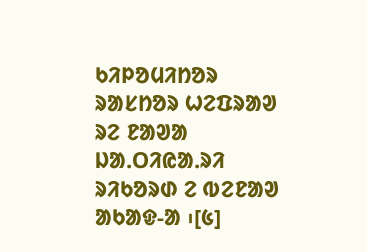ᱠᱤᱞᱚᱢᱤᱴᱚᱨ ᱨᱟᱥᱴᱚᱨ ᱦᱮᱯᱨᱟᱣ ᱨᱮ ᱱᱟᱣᱟ ᱡᱟᱹᱛᱤᱭᱟᱹᱨᱤ ᱨᱤᱠᱚᱨᱰ ᱮ ᱵᱮᱱᱟᱣ ᱟᱠᱟᱫ-ᱟ ᱾[᱕]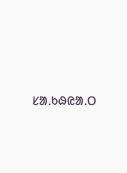ᱥᱟᱹᱠᱷᱭᱟᱹᱛ